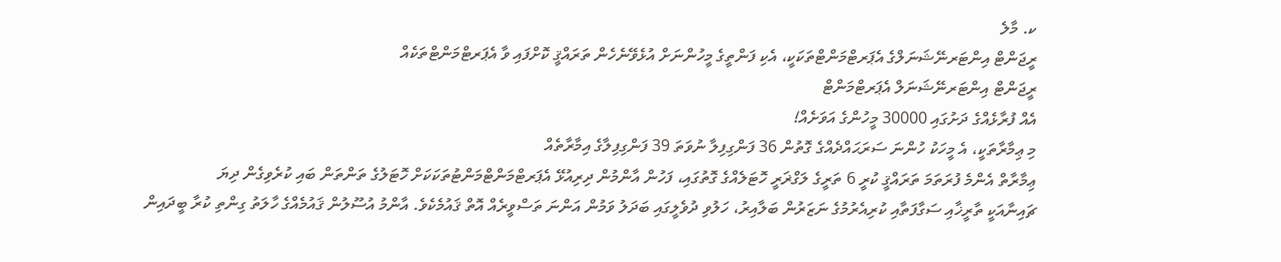ކ. މާލެ
ރީޖަންޓް އިންޓަރނޭޝަނަލްގެ އެޕަރޓްމަންޓްތަކަކީ، އެކި ފަންތީގެ މީހުންނަށް އުޅެވޭނެހެން ތަރައްޤީ ކޮށްފައި ވާ އެޕަރޓްމަންޓްތަކެއް
ރީޖަންޓް އިންޓަރނޭޝަނަލް އެޕަރޓްމަންޓް
އެއް ފުރާޅެއްގެ ދަށުގައި 30000 މީހުންގެ އަވަށެއް!
މި ޢިމާރާތަކީ، އެ މީހަކު ހުންނަ ސަރަޙައްދެއްގެ ގޮތުން 36 ފަންގިފިލާ ނުވަތަ 39 ފަންގިފިލާގެ އިމާރާތެއް
ޢިމާރާތް އެންމެ ފުރަތަމަ ތަރައްޤީ ކުރީ 6 ތަރީގެ ލަގްޜަރީ ހޮޓަލެއްގެ ގޮތުގައި، ފަހުން އާންމުން ދިރިއުޅޭ އެޕަރޓްމަންޓްމަންޓުތަކަކަށް ހޮޓަލުގެ ތަންތަން ބައި ކުރެވިގެން ދިޔަ
ޗައިނާއަކީ ތާރީޚާއި ސަގާފަތާއި ކުރިއެރުމުގެ ނަޒަރުން ބަލާއިރު، ހަލުވި ދުވެލީގައި ބަދަލު ވަމުން އަންނަ ތަސްވީރެއް އޮތް ޤައުމެކެވެ. އާންމު އުސޫލުން ޤައުމެއްގެ ހާލަތު ގިންތި ކުރާ ބީދައިން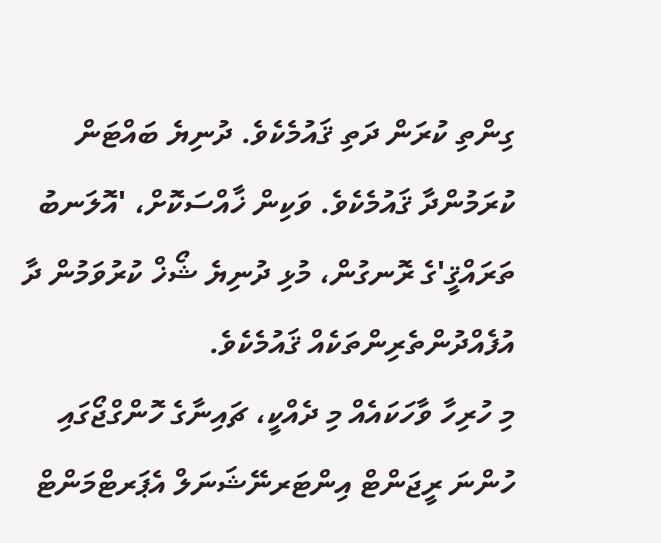ގިންތި ކުރަން ދަތި ޤައުމެކެވެ. ދުނިޔެ ބައްޓަން ކުރަމުންދާ ޤައުމެކެވެ. ވަކިން ޚާއްސަކޮށް، 'އޮލަނބު ތަރައްޤީ'ގެ ރޮނގުން، މުޅި ދުނިޔެ ޝޯޚް ކުރުވަމުން ދާ އުފެއްދުންތެރިންތަކެއް ޤައުމެކެވެ.
މި ހުރިހާ ވާހަކައެއް މި ދެއްކީ، ޗައިނާގެ ހޮންގްޖޯގައި ހުންނަ ރީޖަންޓް އިންޓަރނޭޝަނަލް އެޕަރޓްމަންޓް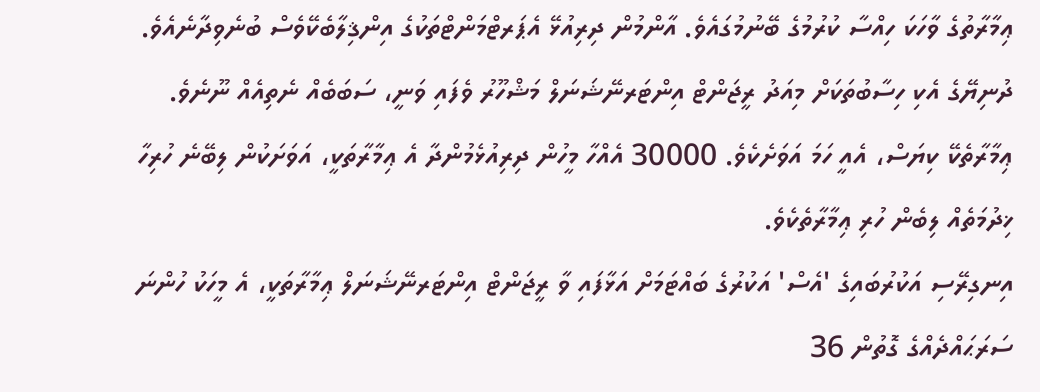ޢިމާރާތުގެ ވާހަކަ ހިއްސާ ކުރުމުގެ ބޭނުމުގައެވެ. އާންމުން ދިރިއުޅޭ އެޕަރޓްމަންޓްތަކުގެ އިންޤިލާބެކޭވެސް ބުނެވިދާނެއެވެ. ދުނިޔޭގެ އެކި ހިސާބުތަކަށް މިއަދު ރީޖަންޓް އިންޓަރނޭޝަނަލް މަޝްހޫރު ވެފައި ވަނީ، ސަބަބެއް ނެތިއެއް ނޫނެވެ. ޢިމާރާތެކޭ ކިޔަސް، އެއީ ހަމަ އަވަށެކެވެ. 30000 އެއްހާ މީހުން ދިރިއުޅެމުންދާ އެ ޢިމާރާތަކީ، އަވަށަކުން ލިބޭނެ ހުރިހާ ޚިދުމަތެއް ލިބެން ހުރި ޢިމާރާތެކެވެ.
އިނގިރޭސި އަކުރުބައިގެ 'އެސް' އަކުރުގެ ބައްޓަމަށް އަޅާފައި ވާ ރީޖަންޓް އިންޓަރނޭޝަނަލް ޢިމާރާތަކީ، އެ މީހަކު ހުންނަ ސަރަޙައްދެއްގެ ގޮތުން 36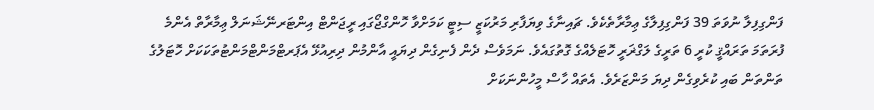ފަންގިފިލާ ނުވަތަ 39 ފަންގިފިލާގެ ޢިމާރާތެކެވެ. ޗައިނާގެ ވިޔަފާރި މަރުކަޒީ ސިޓީ ކަމަށްވާ ހޮންގްޖޯގައި ރީޖަންޓް އިންޓަރނޭޝަނަލް ޢިމާރާތް އެންމެ ފުރަތަމަ ތަރައްޤީ ކުރީ 6 ތަރީގެ ލަގްޜަރީ ހޮޓަލެއްގެ ގޮތުގައެވެ. ނަމަވެސް ދެން ފެނިގެން ދިޔައީ އާންމުން ދިރިއުޅޭ އެޕަރޓްމަންޓްމަންޓުތަކަކަށް ހޮޓަލުގެ ތަންތަން ބައި ކުރެވިގެން ދިޔަ މަންޒަރެވެ. އެތައް ހާސް މީހުންނަކަށް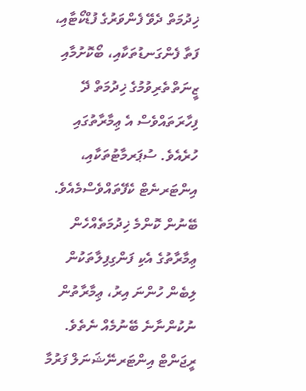ޚިދުމަތް ދެވޭ ފެންވަރުގެ ފުޑްކޯޓާއި، ފަތާ ފެންގަނޑުތަކާއި، ބޯކޮށުމާއި ޒީނަތްތެރިވުމުގެ ޚިދުމަތް ދޭ ފިހާރަތައްވެސް އެ ޢިމާރާތުގައި ހުރެއެވެ. ސުޕަރމާޓުތަކާއި، އިންޓަރނެޓް ކެފޭތައްވެސްމެއެވެ. ބޭނުން ކޮންމެ ޚިދުމަތެއްހެން ޢިމާރާތުގެ އެކި ފަންގިފިލާތަކުން ލިބެން ހުންނަ އިރު، ޢިމާރާތުން ނުކުންނާނެ ބޭނުމެއް ނެތެވެ.
ރީޖަންޓް އިންޓަރނޭޝަނަލް ފަރުމާ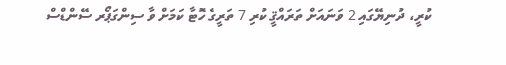ކުރީ، ދުނިޔޭގައި 2 ވަނައަށް ތަރައްޤީ ކުރި 7 ތަރީގެ ހޮޓާ ކަމަށް ވާ ސިންގަޕޯރ ސޭންޑްސް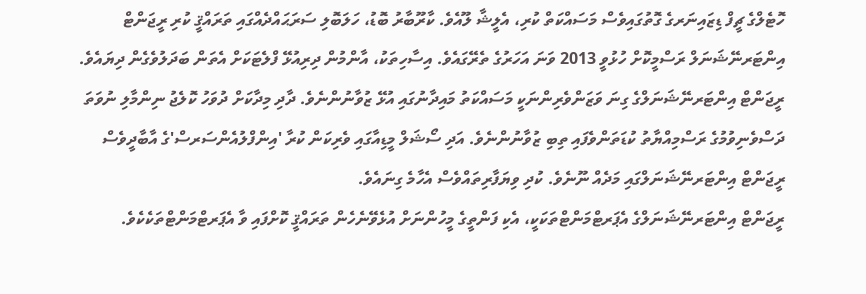ހޮޓެލްގެ ޗީފް ޑިޒައިނަރގެ ގޮތުގައިވެސް މަސައްކަތް ކުރި، އެލީޝާ ލޫއެވެ. ކާރޫބާރު ބޮޑު، ހަލަބޮލި ސަރަޙައްދެއްގައި ތަރައްޤީ ކުރި ރީޖަންޓް އިންޓަރނޭޝަނަލް ރަސްމީކޮށް ހުޅުވީ 2013 ވަނަ އަހަރުގެ ތެރޭގައެވެ. އިސާހިތަކު، އާންމުން ދިރިއުޅޭ ފްލެޓަކަށް އެތަން ބަދަލުވެގެން ދިޔައެވެ. ރީޖަންޓް އިންޓަރނޭޝަނަލްގެ ގިނަ ވަޒަންވެރިންނަކީ މަސައްކަތު މައިދާނުގައި އުޅޭ ޒުވާނުންނެވެ. ދާދި މިދާކަށް ދުވަހު ކޮލެޖު ނިންމާލި ނުވަތަ ދަސްވެނިވުމުގެ ރަސްމިއްޔާތު ކުޑަތަންވެފައި ތިބި ޒުވާނުންނެވެ. އަދި ސޯޝަލް މީޑިއާގައި ވެރިކަން ކުރާ 'އިންފްލުއެންސަރސް'ގެ އާބާދީވެސް ރީޖަންޓް އިންޓަރނޭޝަނަލްގައި މަދެއް ނޫނެވެ. ކުދި ވިޔަފާރިތައްވެސް އެހާމެ ގިނައެވެ.
ރީޖަންޓް އިންޓަރނޭޝަނަލްގެ އެޕަރޓްމަންޓްތަކަކީ، އެކި ފަންތީގެ މީހުންނަށް އުޅެވޭނެހެން ތަރައްޤީ ކޮށްފައި ވާ އެޕަރޓްމަންޓްތަކެކެވެ.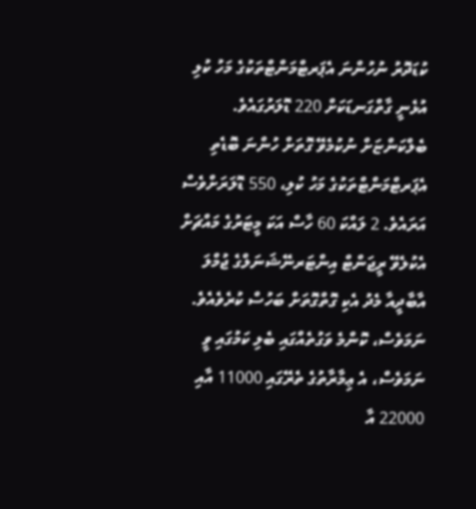ކުޑަދޮރު ނުހުންނަ އެޕަރޓްމަންޓްތަކުގެ މަހު ކުލި އުޅެނީ ގާތްގަނޑަކަށް 220 ޑޮލަރުގައެވެ. ބެލްކަންޏަށް ނުކުމެވޭ ގޮތަށް ހުންނަ ބޮޑެތި އެޕަރޓްމަންޓްތަކުގެ މަހު ކުލި، 550 ޑޮލަރަށްވެސް އަރައެވެ. 2 ލައްކަ 60 ހާސް އަކަ މީޓަރުގެ މައްޗަށް އެކުލެވޭ ރީޖަންޓް އިންޓަރނޭޝަނަލްގެ ޖުމްލަ އާބާދީއާ މެދު އެކި ގޮތްގޮތަށް ބަހުސް ކުރެވެއެވެ. ނަމަވެސް، ކޮންމެ ވަގުތެއްގައި ބެލި ކަމުގައި ވީ ނަމަވެސް، އެ ޢިމާރާތުގެ ތެރޭގައި 11000 އާއި 22000 އާ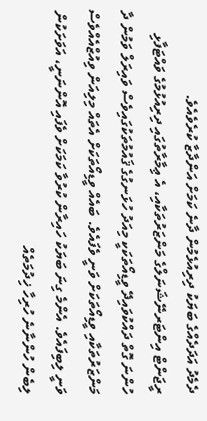ދެމެދު އަދަދެއްގެ ބަޔަކު ދިރިއުޅެމުން ދާނެ ކަމަށް އަންދާޒާ ކުރެވެއެވެ.
ރީޖަންޓް އިންޓަރނޭޝަނަލްގެ މަންޒަރުތަކާއި، އެ ޢިމާރާތުގައި ދިރިއުޅުމުގެ ވައްޓަފާޅި ހުންނަ ގޮތް ދައްކުވައިދޭ ވީޑިއޯތަކަކީ މިއަދު ހުޅަނގުގެ ޤައުމުތަކުގައިވެސް ވައިރަލް ވަމުން ދާ މަންޒަރުތަކާއި ވީޑިއޯތަކަށް ވަނީ ވެފައެވެ. ބައެއް ވީޑިއޯތަކަށް އެތައް މިލިއަން ވިއުޒްއެއްވެސް ވަނީ ލިބިފައެވެ. އެންމެ ގިނަ ބަޔަކު ހައިރާން ކުރުވާ ކަމަކަށް ވެފައި އޮންނަނީ، އަވަށަކުން ލިބެން ހުންނާނެ ހުރިހާ ޚިދުމަތެއް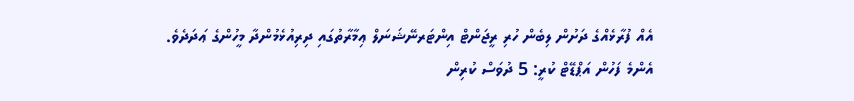އެއް ފުރާޅެއްގެ ދަށުން ލިބެން ހުރި ރީޖަންޓް އިންޓަރނޭޝަނަލް ޢިމާރާތުގައި ދިރިއުޅެމުންދާ މީހުންގެ ޢަދަދެވެ.
އެންމެ ފަހުން އަޕްޑޭޓް ކުރީ: 5 ދުވަސް ކުރިން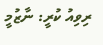ރިވިއު ކުރީ: ނާޒުމީ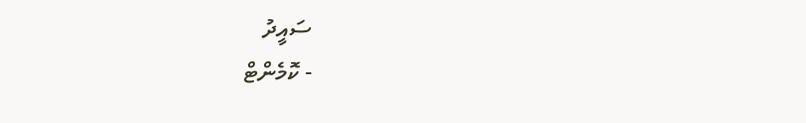ސައީދު
- ކޮމެންޓް